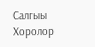Салгыы
Хоролор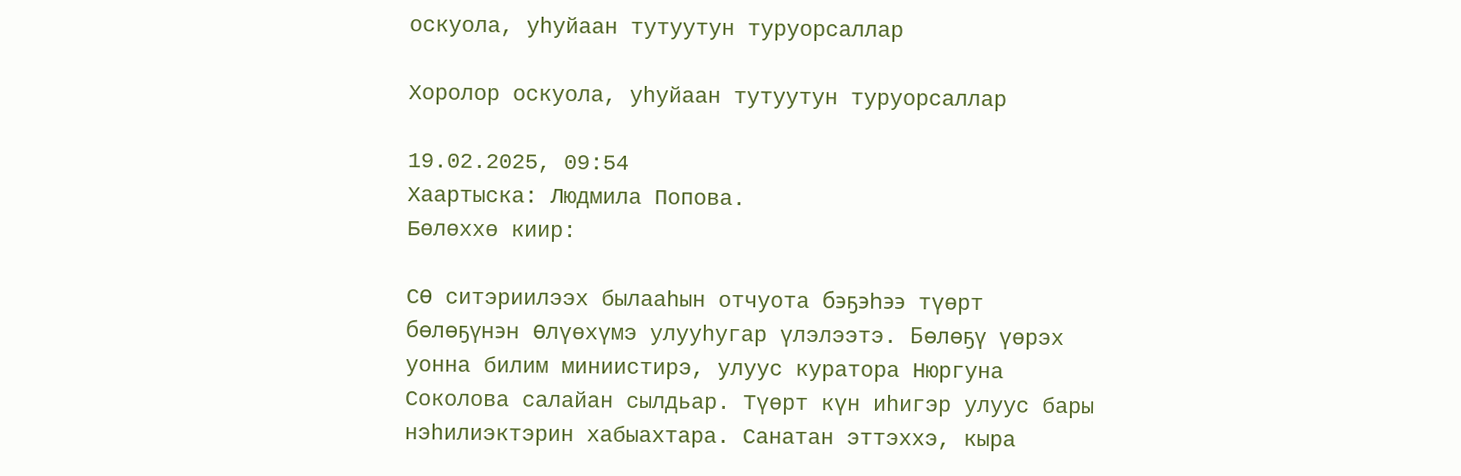оскуола, уһуйаан тутуутун туруорсаллар

Хоролор оскуола, уһуйаан тутуутун туруорсаллар

19.02.2025, 09:54
Хаартыска: Людмила Попова.
Бөлөххө киир:

СӨ ситэриилээх былааһын отчуота бэҕэһээ түөрт бөлөҕүнэн Өлүөхүмэ улууһугар үлэлээтэ. Бөлөҕү үөрэх уонна билим миниистирэ, улуус куратора Нюргуна Соколова салайан сылдьар. Түөрт күн иһигэр улуус бары нэһилиэктэрин хабыахтара. Санатан эттэххэ, кыра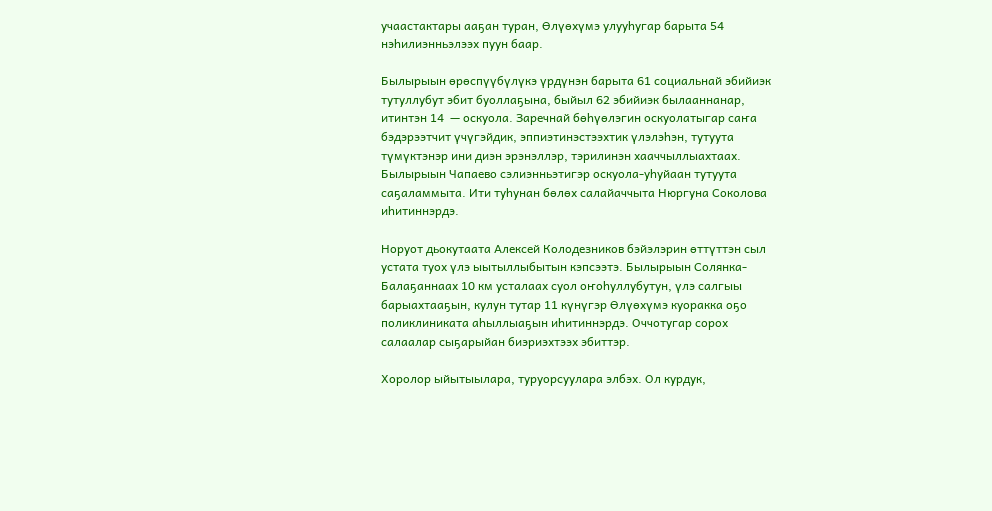учаастактары ааҕан туран, Өлүөхүмэ улууһугар барыта 54 нэһилиэнньэлээх пуун баар.

Былырыын өрөспүүбүлүкэ үрдүнэн барыта 61 социальнай эбийиэк тутуллубут эбит буоллаҕына, быйыл 62 эбийиэк былааннанар, итинтэн 14  — оскуола. Заречнай бөһүөлэгин оскуолатыгар саҥа бэдэрээтчит үчүгэйдик, эппиэтинэстээхтик үлэлэһэн, тутуута түмүктэнэр ини диэн эрэнэллэр, тэрилинэн хааччыллыахтаах. Былырыын Чапаево сэлиэнньэтигэр оскуола-уһуйаан тутуута саҕаламмыта. Ити туһунан бөлөх салайаччыта Нюргуна Соколова иһитиннэрдэ.

Норуот дьокутаата Алексей Колодезников бэйэлэрин өттүттэн сыл устата туох үлэ ыытыллыбытын кэпсээтэ. Былырыын Солянка-Балаҕаннаах 10 км усталаах суол оҥоһуллубутун, үлэ салгыы барыахтааҕын, кулун тутар 11 күнүгэр Өлүөхүмэ куоракка оҕо поликлиниката аһыллыаҕын иһитиннэрдэ. Оччотугар сорох салаалар сыҕарыйан биэриэхтээх эбиттэр.

Хоролор ыйытыылара, туруорсуулара элбэх. Ол курдук,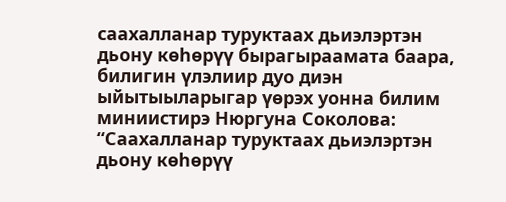саахалланар туруктаах дьиэлэртэн дьону көһөрүү бырагыраамата баара, билигин үлэлиир дуо диэн ыйытыыларыгар үөрэх уонна билим миниистирэ Нюргуна Соколова: “Саахалланар туруктаах дьиэлэртэн дьону көһөрүү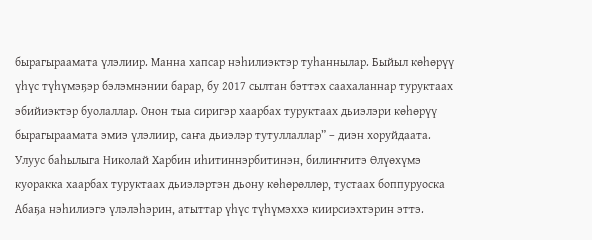бырагыраамата үлэлиир. Манна хапсар нэһилиэктэр туһаннылар. Быйыл көһөрүү үһүс түһүмэҕэр бэлэмнэнии барар, бу 2017 сылтан бэттэх саахаланнар туруктаах эбийиэктэр буолаллар. Онон тыа сиригэр хаарбах туруктаах дьиэлэри көһөрүү бырагыраамата эмиэ үлэлиир, саҥа дьиэлэр тутуллаллар” – диэн хоруйдаата. Улуус баһылыга Николай Харбин иһитиннэрбитинэн, билиҥҥитэ Өлүөхүмэ куоракка хаарбах туруктаах дьиэлэртэн дьону көһөрөллөр, тустаах боппуруоска Абаҕа нэһилиэгэ үлэлэһэрин, атыттар үһүс түһүмэххэ киирсиэхтэрин эттэ.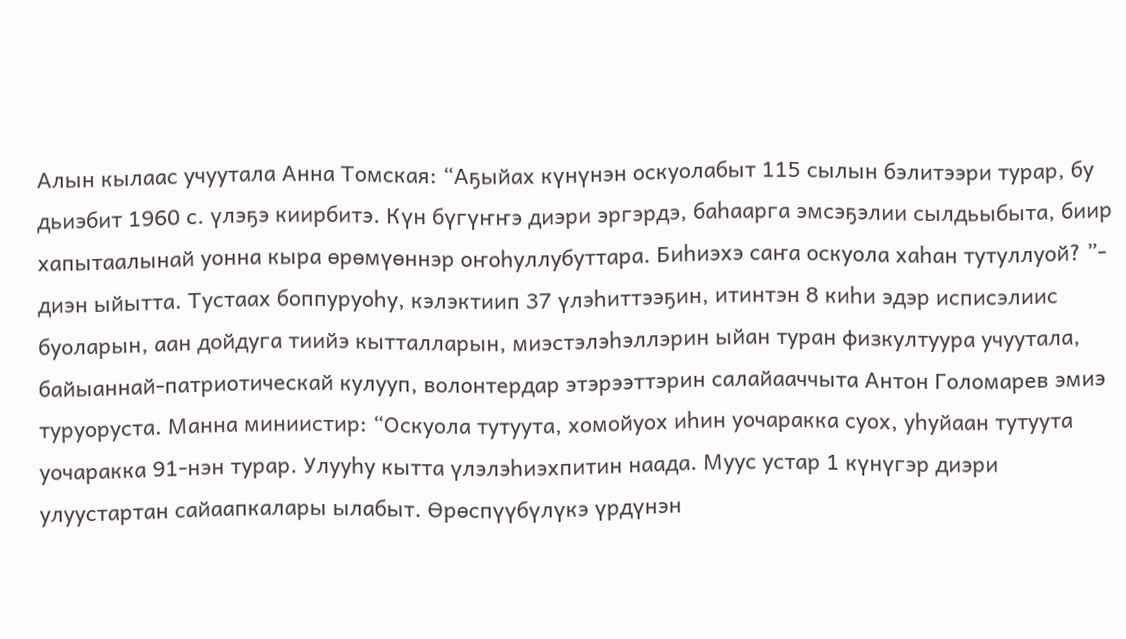Алын кылаас учуутала Анна Томская: “Аҕыйах күнүнэн оскуолабыт 115 сылын бэлитээри турар, бу дьиэбит 1960 с. үлэҕэ киирбитэ. Күн бүгүҥҥэ диэри эргэрдэ, баһаарга эмсэҕэлии сылдьыбыта, биир хапытаалынай уонна кыра өрөмүөннэр оҥоһуллубуттара. Биһиэхэ саҥа оскуола хаһан тутуллуой? ”- диэн ыйытта. Тустаах боппуруоһу, кэлэктиип 37 үлэһиттээҕин, итинтэн 8 киһи эдэр исписэлиис буоларын, аан дойдуга тиийэ кытталларын, миэстэлэһэллэрин ыйан туран физкултуура учуутала, байыаннай-патриотическай кулууп, волонтердар этэрээттэрин салайааччыта Антон Голомарев эмиэ туруоруста. Манна миниистир: “Оскуола тутуута, хомойуох иһин уочаракка суох, уһуйаан тутуута уочаракка 91-нэн турар. Улууһу кытта үлэлэһиэхпитин наада. Муус устар 1 күнүгэр диэри улуустартан сайаапкалары ылабыт. Өрөспүүбүлүкэ үрдүнэн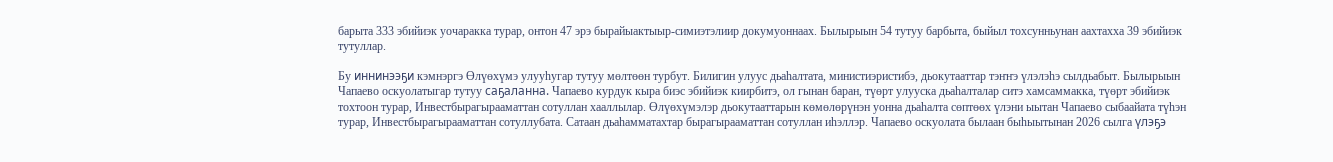барыта 333 эбийиэк уочаракка турар, онтон 47 эрэ бырайыактыыр-симиэтэлиир докумуоннаах. Былырыын 54 тутуу барбыта, быйыл тохсунньунан аахтахха 39 эбийиэк тутуллар.

Бу иннинээҕи кэмнэргэ Өлүөхүмэ улууһугар тутуу мөлтөөн турбут. Билигин улуус дьаһалтата, министиэристибэ, дьокутааттар тэҥҥэ үлэлэһэ сылдьабыт. Былырыын Чапаево оскуолатыгар тутуу саҕаланна. Чапаево курдук кыра биэс эбийиэк киирбитэ, ол гынан баран, түөрт улууска дьаһалталар ситэ хамсаммакка, түөрт эбийиэк тохтоон турар, Инвестбырагырааматтан сотуллан хааллылар. Өлүөхүмэлэр дьокутааттарын көмөлөрүнэн уонна дьаһалта сөптөөх үлэни ыытан Чапаево сыбаайата түһэн турар, Инвестбырагырааматтан сотуллубата. Сатаан дьаһамматахтар бырагырааматтан сотуллан иһэллэр. Чапаево оскуолата былаан быһыытынан 2026 сылга үлэҕэ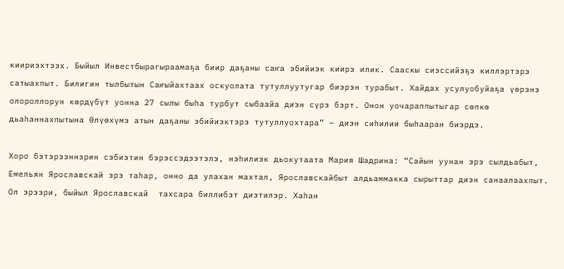киириэхтээх. Быйыл Инвестбырагыраамаҕа биир даҕаны саҥа эбийиэк киирэ илик. Сааскы сиэссийэҕэ киллэртэрэ сатыахпыт. Билигин тылбытын Саҥыйахтаах оскуолата тутуллуутугар биэрэн турабыт. Хайдах усулуобуйаҕа үөрэнэ олороллорун көрдүбүт уонна 27 сылы быһа турбут сыбаайа диэн сүрэ бэрт. Онон уочараппытыгар сөпкө дьаһаннахпытына Өлүөхүмэ атын даҕаны эбийиэктэрэ тутуллуохтара” – диэн сиһилии быһааран биэрдэ.

Хоро бэтэрээннэрин сэбиэтин бэрэссэдээтэлэ, нэһилиэк дьокутаата Мария Шадрина: “Сайын уунан эрэ сылдьабыт, Емельян Ярославскай эрэ таһар, онно да улахан махтал, Ярославскайбыт алдьаммакка сырыттар диэн санаалаахпыт. Ол эрээри, быйыл Ярославскай  тахсара биллибэт диэтилэр. Хаһан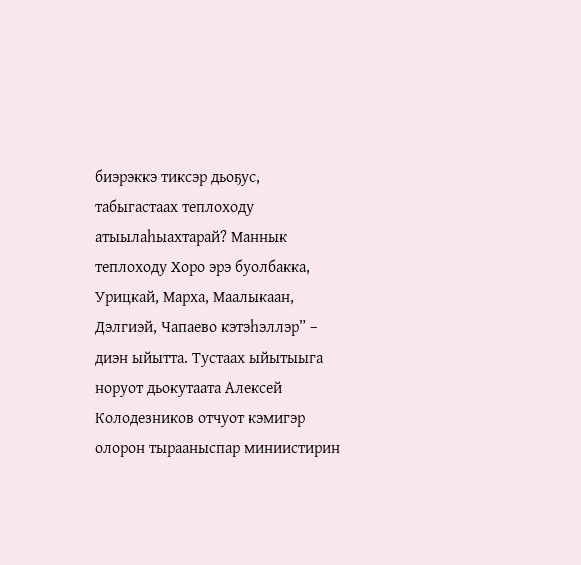биэрэккэ тиксэр дьоҕус, табыгастаах теплоходу атыылаһыахтарай? Маннык теплоходу Хоро эрэ буолбакка, Урицкай, Марха, Маалыкаан, Дэлгиэй, Чапаево кэтэһэллэр” – диэн ыйытта. Тустаах ыйытыыга норуот дьокутаата Алексей Колодезников отчуот кэмигэр олорон тырааныспар миниистирин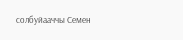солбуйааччы Семен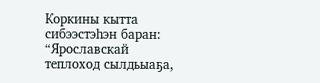Коркины кытта сибээстэһэн баран: “Ярославскай теплоход сылдьыаҕа,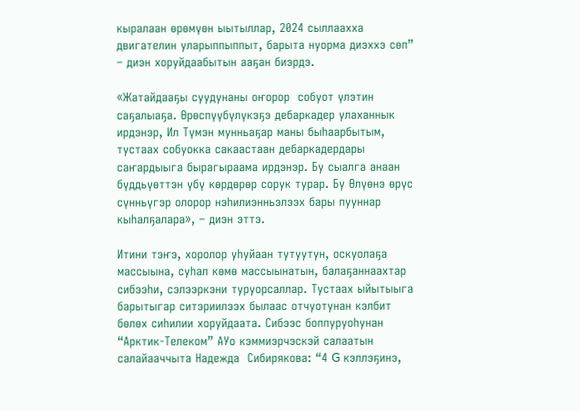кыралаан өрөмүөн ыытыллар, 2024 сыллаахха двигателин уларыппыппыт, барыта нуорма диэххэ сөп” – диэн хоруйдаабытын ааҕан биэрдэ.

«Жатайдааҕы суудунаны оҥорор  собуот үлэтин саҕалыаҕа. Өрөспүүбүлүкэҕэ дебаркадер улаханнык ирдэнэр, Ил Түмэн мунньаҕар маны быһаарбытым, тустаах собуокка сакаастаан дебаркадердары саҥардыыга бырагыраама ирдэнэр. Бу сыалга анаан бүддьүөттэн үбү көрдөрөр сорук турар. Бу Өлүөнэ өрүс сүнньүгэр олорор нэһилиэнньэлээх бары пууннар кыһалҕалара», – диэн эттэ.

Итини тэҥэ, хоролор уһуйаан тутуутун, оскуолаҕа массыына, суһал көмө массыынатын, балаҕаннаахтар сибээһи, сэлээркэни туруорсаллар. Тустаах ыйытыыга барытыгар ситэриилээх былаас отчуотунан кэлбит бөлөх сиһилии хоруйдаата. Сибээс боппуруоһунан “Арктик-Телеком” АУо кэммиэрчэскэй салаатын салайааччыта Надежда  Сибирякова: “4 G кэллэҕинэ,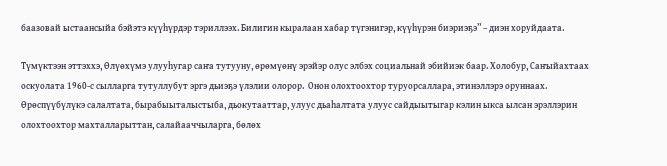баазовай ыстаансыйа бэйэтэ күүһүрдэр тэриллээх. Билигин кыралаан хабар түгэнигэр, күүһүрэн биэриэҕэ” – диэн хоруйдаата.

Түмүктээн эттэххэ, Өлүөхүмэ улууһугар саҥа тутууну, өрөмүөнү эрэйэр олус элбэх социальнай эбийиэк баар. Холобур, Саҥыйахтаах оскуолата 1960-с сылларга тутуллубут эргэ дьиэҕэ үлэлии олорор.  Онон олохтоохтор туруорсаллара, этинэллэрэ оруннаах. Өрөспүүбүлүкэ салалтата, бырабыыталыстыба, дьокутааттар, улуус дьаһалтата улуус сайдыытыгар кэлин ыкса ылсан эрэллэрин олохтоохтор махталларыттан, салайааччыларга, бөлөх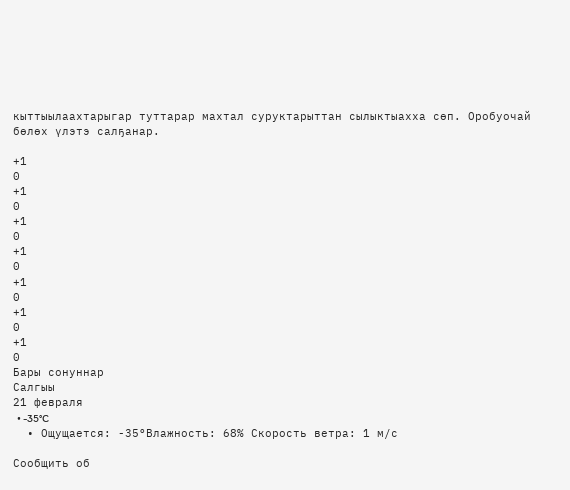кыттыылаахтарыгар туттарар махтал суруктарыттан сылыктыахха сөп. Оробуочай бөлөх үлэтэ салҕанар.

+1
0
+1
0
+1
0
+1
0
+1
0
+1
0
+1
0
Бары сонуннар
Салгыы
21 февраля
  • -35°C
  • Ощущается: -35°Влажность: 68% Скорость ветра: 1 м/с

Сообщить об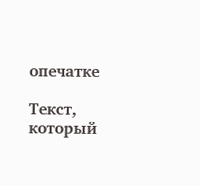опечатке

Текст, который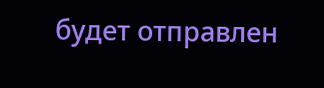будет отправлен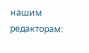нашим редакторам: